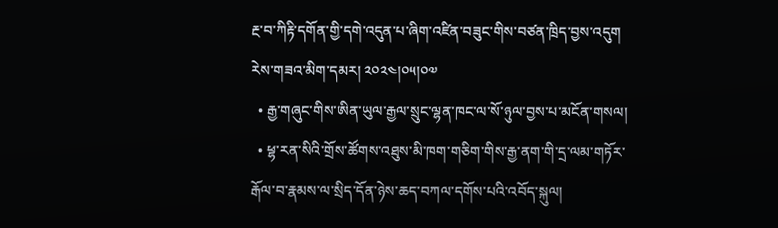རྔ་བ་ཀིརྟི་དགོན་གྱི་དགེ་འདུན་པ་ཞིག་འཛིན་བཟུང་གིས་བཙན་ཁྲིད་བྱས་འདུག
རེས་གཟའ་མིག་དམར། ༢༠༢༤།༠༥།༠༧
  • རྒྱ་གཞུང་གིས་ཨིན་ཡུལ་རྒྱལ་སྲུང་ལྷན་ཁང་ལ་སོ་ཉུལ་བྱས་པ་མངོན་གསལ།
  • ཕྷ་རན་སིའི་གྲོས་ཚོགས་འཐུས་མི་ཁག་གཅིག་གིས་རྒྱ་ནག་གི་དྲ་ལམ་གཏོར་རྒོལ་བ་རྣམས་ལ་སྲིད་དོན་ཉེས་ཆད་བཀལ་དགོས་པའི་འབོད་སྐུལ།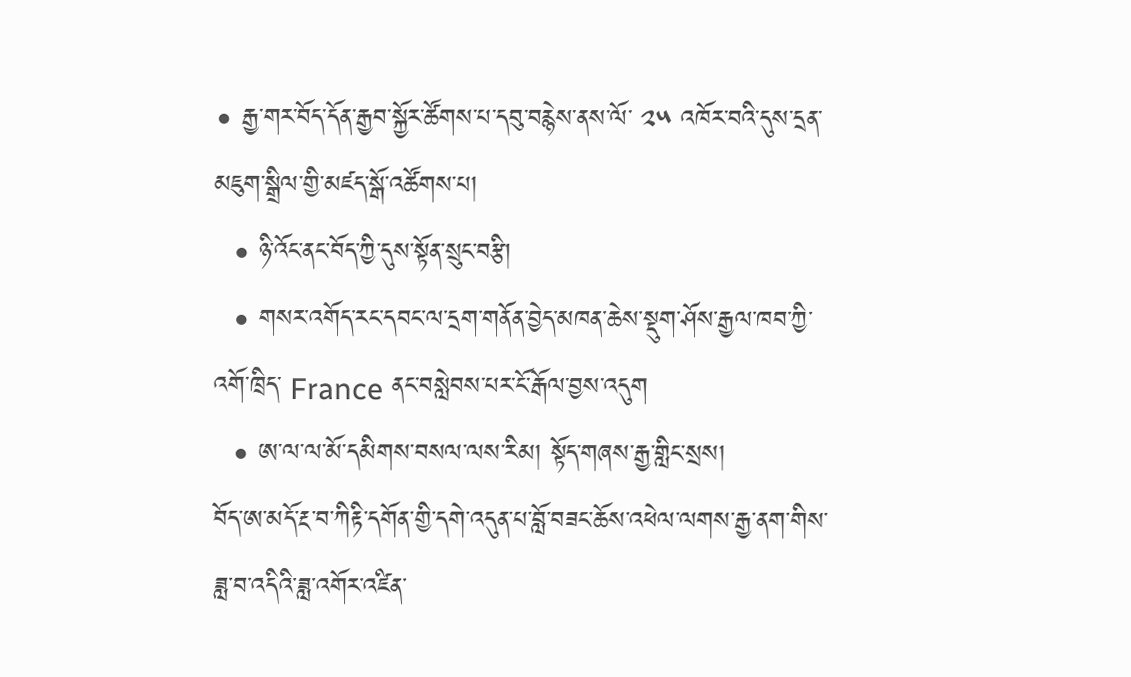• རྒྱ་གར་བོད་དོན་རྒྱབ་སྐྱོར་ཚོགས་པ་དབུ་བརྙེས་ནས་ལོ་ ༢༥ འཁོར་བའི་དུས་དྲན་མཇུག་སྒྲིལ་གྱི་མཛད་སྒོ་འཚོགས་པ།
  • ཉི་འོང་ནང་བོད་ཀྱི་དུས་སྟོན་སྲུང་བརྩི།
  • གསར་འགོད་རང་དབང་ལ་དྲག་གནོན་བྱེད་མཁན་ཆེས་སྡུག་ཤོས་རྒྱལ་ཁབ་ཀྱི་འགོ་ཁྲིད་ France ནང་བསླེབས་པར་ངོ་རྒོལ་བྱས་འདུག
  • ཨ་ལ་ལ་མོ་དམིགས་བསལ་ལས་རིམ། སྟོད་གཞས་རྒྱ་གླིང་སྲས།
བོད་ཨ་མདོ་རྔ་བ་ཀིརྟི་དགོན་གྱི་དགེ་འདུན་པ་བློ་བཟང་ཆོས་འཕེལ་ལགས་རྒྱ་ནག་གིས་ཟླ་བ་འདིའི་ཟླ་འགོར་འཛིན་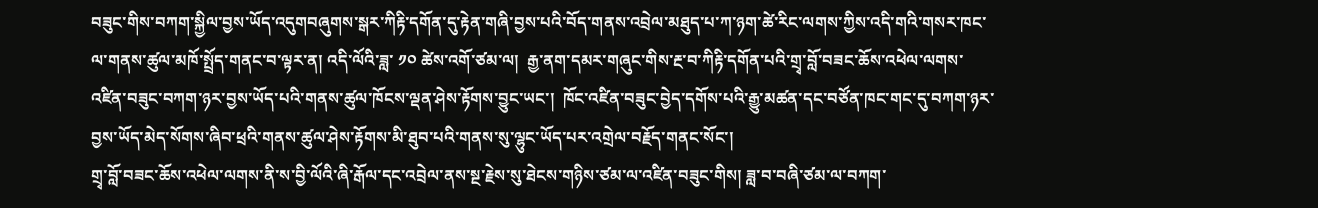བཟུང་གིས་བཀག་སྐྱིལ་བྱས་ཡོད་འདུགབཞུགས་སྒར་ཀིརྟི་དགོན་དུ་རྟེན་གཞི་བྱས་པའི་བོད་གནས་འབྲེལ་མཐུད་པ་ཀ་ཉག་ཚེ་རིང་ལགས་ཀྱིས་འདི་གའི་གསར་ཁང་ལ་གནས་ཚུལ་མཁོ་སྤྲོད་གནང་བ་ལྟར་ན། འདི་ལོའི་ཟླ་ ༡༠ ཚེས་འགོ་ཙམ་ལ།  རྒྱ་ནག་དམར་གཞུང་གིས་རྔ་བ་ཀིརྟི་དགོན་པའི་གྲྭ་བློ་བཟང་ཆོས་འཕེལ་ལགས་འཛིན་བཟུང་བཀག་ཉར་བྱས་ཡོད་པའི་གནས་ཚུལ་ཁོངས་ལྡན་ཤེས་རྟོགས་བྱུང་ཡང་།  ཁོང་འཛིན་བཟུང་བྱེད་དགོས་པའི་རྒྱུ་མཚན་དང་བཙོན་ཁང་གང་དུ་བཀག་ཉར་བྱས་ཡོད་མེད་སོགས་ཞིབ་ཕྲའི་གནས་ཚུལ་ཤེས་རྟོགས་མི་ཐུབ་པའི་གནས་སུ་ལྷུང་ཡོད་པར་འགྲེལ་བརྗོད་གནང་སོང་།
གྲྭ་བློ་བཟང་ཆོས་འཕེལ་ལགས་ནི་ས་བྱི་ལོའི་ཞི་རྒོལ་དང་འབྲེལ་ནས་སྔ་རྗེས་སུ་ཐེངས་གཉིས་ཙམ་ལ་འཛིན་བཟུང་གིས། ཟླ་བ་བཞི་ཙམ་ལ་བཀག་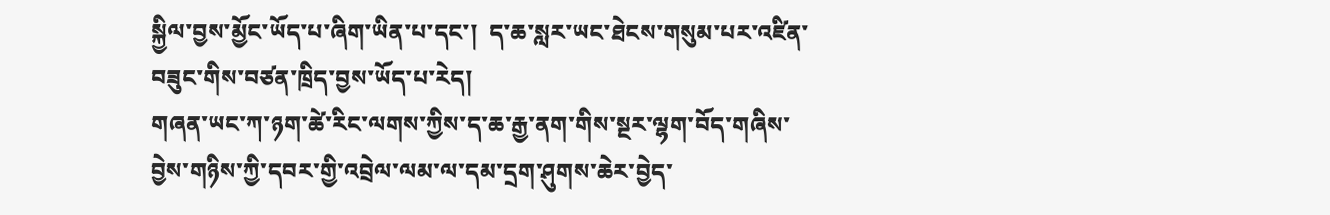སྐྱིལ་བྱས་མྱོང་ཡོད་པ་ཞིག་ཡིན་པ་དང་།  ད་ཆ་སླར་ཡང་ཐེངས་གསུམ་པར་འཛིན་བཟུང་གིས་བཙན་ཁྲིད་བྱས་ཡོད་པ་རེད།
གཞན་ཡང་ཀ་ཉག་ཚེ་རིང་ལགས་ཀྱིས་ད་ཆ་རྒྱ་ནག་གིས་སྔར་ལྷག་བོད་གཞིས་བྱེས་གཉིས་ཀྱི་དབར་གྱི་འབྲེལ་ལམ་ལ་དམ་དྲག་ཤུགས་ཆེར་བྱེད་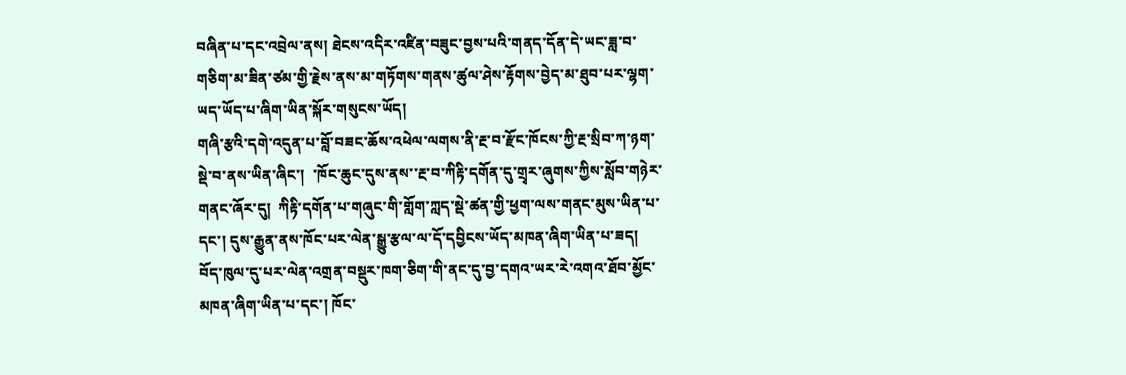བཞིན་པ་དང་འབྲེལ་ནས། ཐེངས་འདིར་འཛིན་བཟུང་བྱས་པའི་གནད་དོན་དེ་ཡང་ཟླ་བ་གཅིག་མ་ཟིན་ཙམ་གྱི་རྗེས་ནས་མ་གཏོགས་གནས་ཚུལ་ཤེས་རྟོགས་བྱེད་མ་ཐུབ་པར་ལྷག་ཡད་ཡོད་པ་ཞིག་ཡིན་སྐོར་གསུངས་ཡོད།
གཞི་རྩའི་དགེ་འདུན་པ་བློ་བཟང་ཆོས་འཕེལ་ལགས་ནི་རྔ་བ་རྫོང་ཁོངས་ཀྱི་རྔ་སྲིབ་ཀ་ཉག་སྡེ་བ་ནས་ཡིན་ཞིང་།  ་ཁོང་ཆུང་དུས་ནས་་རྔ་བ་ཀིརྟི་དགོན་དུ་གྲྭར་ཞུགས་ཀྱིས་སློབ་གཉེར་གནང་ཞོར་དུ།  ཀིརྟི་དགོན་པ་གཞུང་གི་གློག་ཀླད་སྡེ་ཚན་གྱི་ཕྱག་ལས་གནང་མུས་ཡིན་པ་དང་། དུས་རྒྱུན་ནས་ཁོང་པར་ལེན་སྒྱུ་རྩལ་ལ་དོ་དབྱིངས་ཡོད་མཁན་ཞིག་ཡིན་པ་ཟད། བོད་ཁུལ་དུ་པར་ལེན་འགྲན་བསྡུར་ཁག་ཅིག་གི་ནང་དུ་བྱ་དགའ་ཡར་རེ་འགའ་ཐོབ་མྱོང་མཁན་ཞིག་ཡིན་པ་དང་། ཁོང་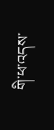གི་ཕ་འདས་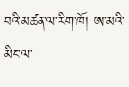བའི་མཚན་ལ་རིག་ཁོ། ཨ་མའི་མིང་ལ་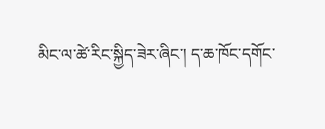མིང་ལ་ཚེ་རིང་སྐྱིད་ཟེར་ཞིང་། ད་ཆ་ཁོང་དགོང་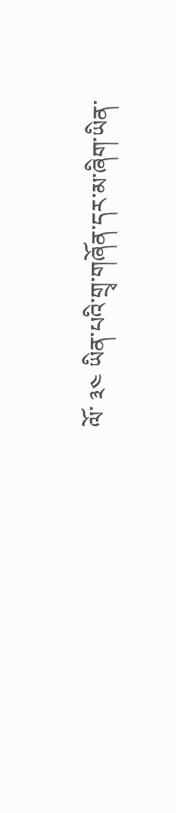ལོ་ ༣༤ ཡིན་པའི་གྲྭ་གཞོན་དར་མ་ཞིག་ཡིན་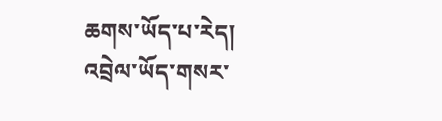ཆགས་ཡོད་པ་རེད།
འབྲེལ་ཡོད་གསར་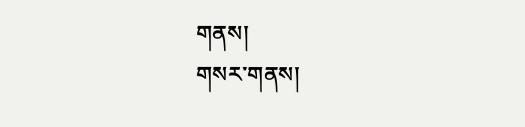གནས།
གསར་གནས།